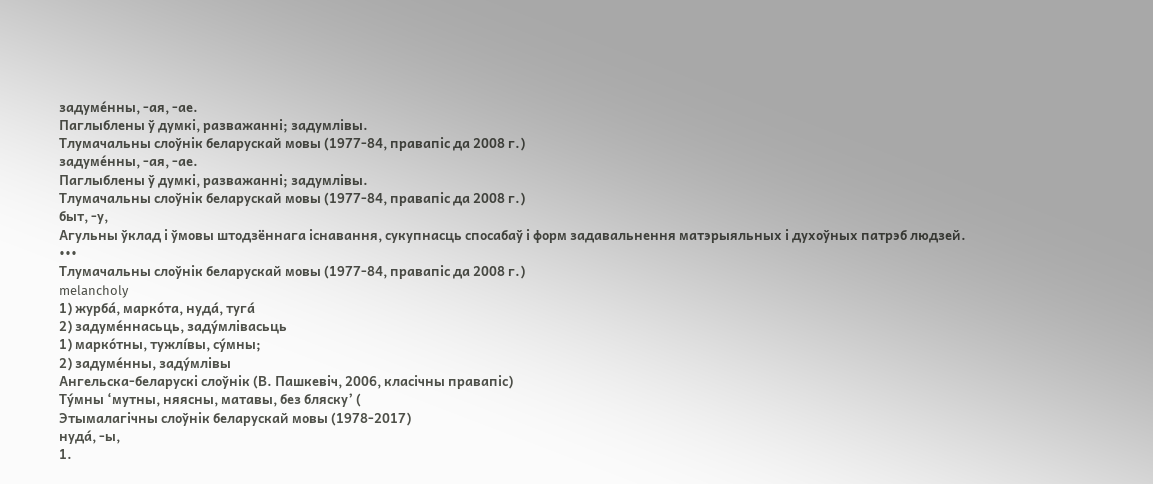задуме́нны, ‑ая, ‑ае.
Паглыблены ў думкі, разважанні; задумлівы.
Тлумачальны слоўнік беларускай мовы (1977-84, правапіс да 2008 г.)
задуме́нны, ‑ая, ‑ае.
Паглыблены ў думкі, разважанні; задумлівы.
Тлумачальны слоўнік беларускай мовы (1977-84, правапіс да 2008 г.)
быт, ‑у,
Агульны ўклад і ўмовы штодзённага існавання, сукупнасць спосабаў і форм задавальнення матэрыяльных і духоўных патрэб людзей.
•••
Тлумачальны слоўнік беларускай мовы (1977-84, правапіс да 2008 г.)
melancholy
1) журба́, марко́та, нуда́, туга́
2) задуме́ннасьць, заду́млівасьць
1) марко́тны, тужлі́вы, су́мны;
2) задуме́нны, заду́млівы
Ангельска-беларускі слоўнік (В. Пашкевіч, 2006, класічны правапіс)
Ту́мны ‘мутны, няясны, матавы, без бляску’ (
Этымалагічны слоўнік беларускай мовы (1978-2017)
нуда́, ‑ы,
1.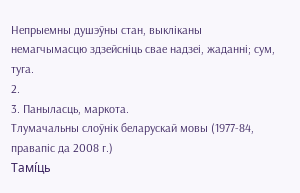Непрыемны душэўны стан, выкліканы немагчымасцю здзейсніць свае надзеі, жаданні; сум, туга.
2.
3. Паныласць, маркота.
Тлумачальны слоўнік беларускай мовы (1977-84, правапіс да 2008 г.)
Тамі́ць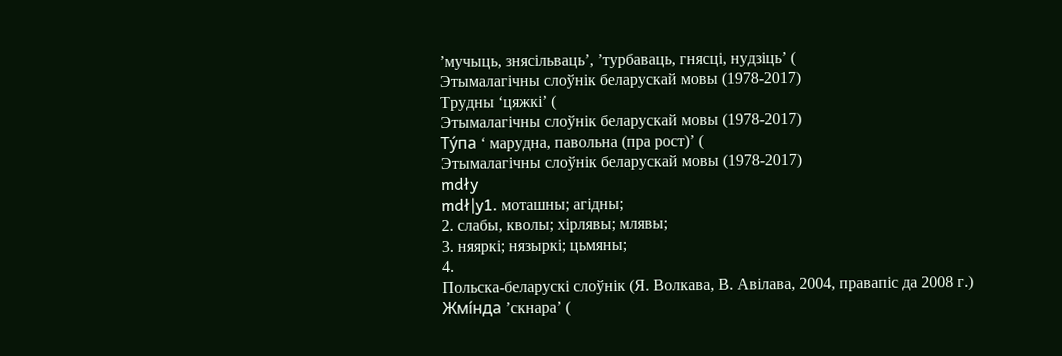’мучыць, знясільваць’, ’турбаваць, гнясці, нудзіць’ (
Этымалагічны слоўнік беларускай мовы (1978-2017)
Трудны ‘цяжкі’ (
Этымалагічны слоўнік беларускай мовы (1978-2017)
Ту́па ‘ марудна, павольна (пра рост)’ (
Этымалагічны слоўнік беларускай мовы (1978-2017)
mdły
mdł|y1. моташны; агідны;
2. слабы, кволы; хірлявы; млявы;
3. няяркі; нязыркі; цьмяны;
4.
Польска-беларускі слоўнік (Я. Волкава, В. Авілава, 2004, правапіс да 2008 г.)
Жмі́нда ’скнара’ (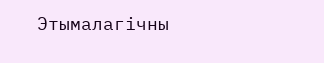Этымалагічны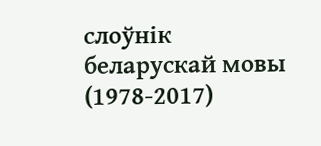слоўнік беларускай мовы (1978-2017)